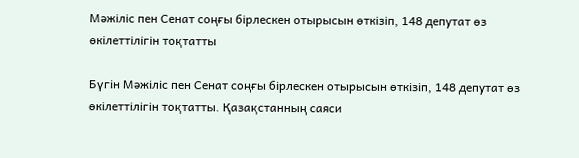Мәжіліс пен Сенат соңғы бірлескен отырысын өткізіп, 148 депутат өз өкілеттілігін тоқтатты

Бүгін Мәжіліс пен Сенат соңғы бірлескен отырысын өткізіп, 148 депутат өз өкілеттілігін тоқтатты. Қазақстанның саяси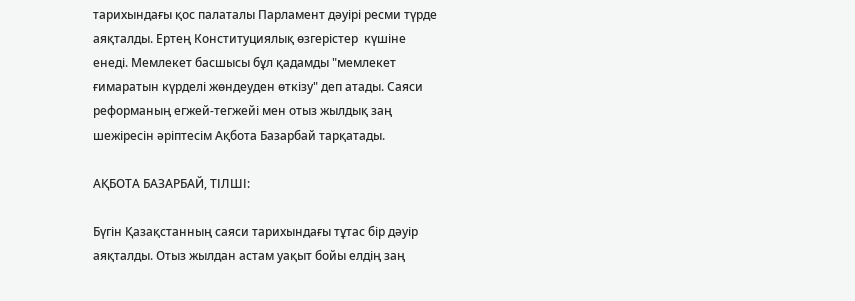тарихындағы қос палаталы Парламент дәуірі ресми түрде аяқталды. Ертең Конституциялық өзгерістер  күшіне енеді. Мемлекет басшысы бұл қадамды "мемлекет ғимаратын күрделі жөндеуден өткізу" деп атады. Саяси реформаның егжей-тегжейі мен отыз жылдық заң шежіресін әріптесім Ақбота Базарбай тарқатады.

АҚБОТА БАЗАРБАЙ, ТІЛШІ:

Бүгін Қазақстанның саяси тарихындағы тұтас бір дәуір аяқталды. Отыз жылдан астам уақыт бойы елдің заң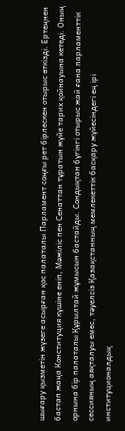шығару қызметін жүзеге асырған қос палаталы Парламент соңғы рет бірлескен отырыс өткізді. Ертеңнен бастап жаңа Конституция күшіне еніп, Мәжіліс пен Сенаттан тұратын жүйе тарих қойнауына кетеді. Оның орнына бір палаталы Құрылтай жұмысын бастайды. Сондықтан бүгінгі отырыс жай ғана парламенттік сессияның аяқталуы емес, тәуелсіз Қазақстанның мемлекеттік басқару жүйесіндегі ең ірі институционалдық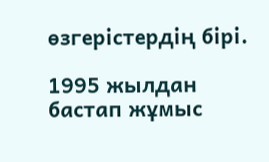өзгерістердің бірі.

1995 жылдан бастап жұмыс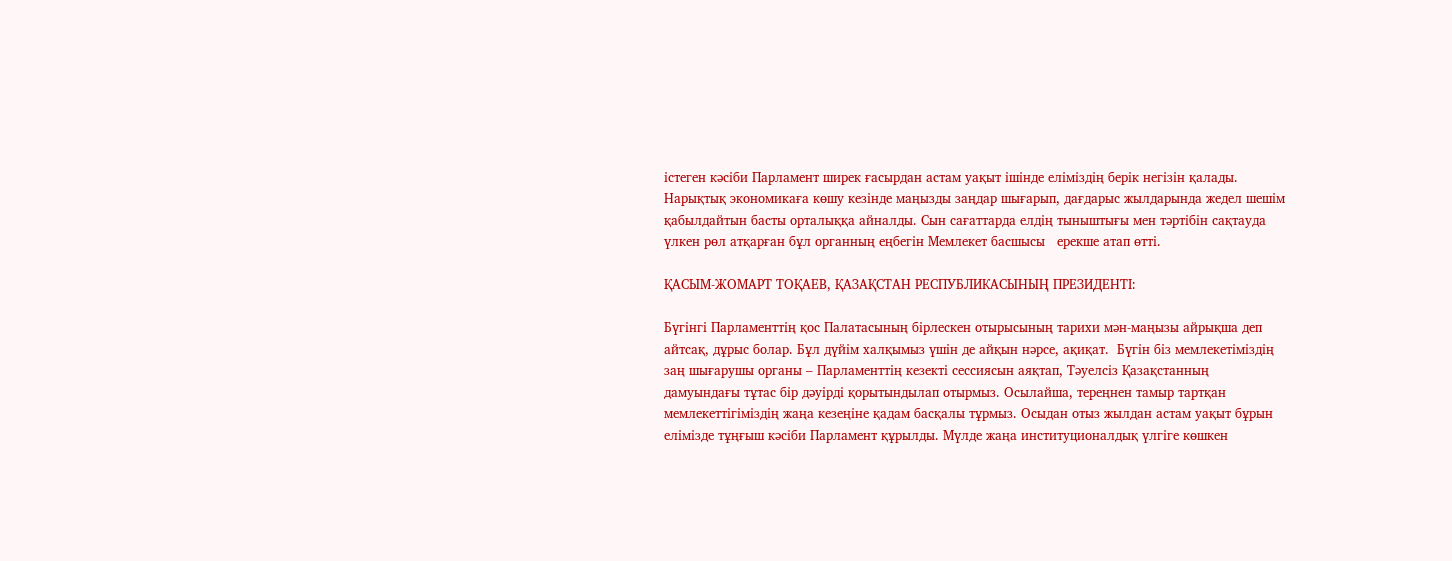істеген кәсіби Парламент ширек ғасырдан астам уақыт ішінде еліміздің берік негізін қалады. Нарықтық экономикаға көшу кезінде маңызды заңдар шығарып, дағдарыс жылдарында жедел шешім қабылдайтын басты орталыққа айналды. Сын сағаттарда елдің тыныштығы мен тәртібін сақтауда үлкен рөл атқарған бұл органның еңбегін Мемлекет басшысы   ерекше атап өтті.

ҚАСЫМ-ЖОМАРТ ТОҚАЕВ, ҚАЗАҚСТАН РЕСПУБЛИКАСЫНЫҢ ПРЕЗИДЕНТІ:

Бүгінгі Парламенттің қос Палатасының бірлескен отырысының тарихи мән-маңызы айрықша деп айтсақ, дұрыс болар. Бұл дүйім халқымыз үшін де айқын нәрсе, ақиқат.  Бүгін біз мемлекетіміздің заң шығарушы органы – Парламенттің кезекті сессиясын аяқтап, Тәуелсіз Қазақстанның дамуындағы тұтас бір дәуірді қорытындылап отырмыз. Осылайша, тереңнен тамыр тартқан мемлекеттігіміздің жаңа кезеңіне қадам басқалы тұрмыз. Осыдан отыз жылдан астам уақыт бұрын елімізде тұңғыш кәсіби Парламент құрылды. Мүлде жаңа институционалдық үлгіге көшкен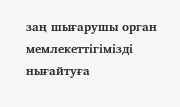заң шығарушы орган мемлекеттігімізді нығайтуға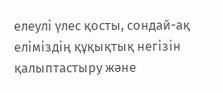елеулі үлес қосты, сондай-ақ еліміздің құқықтық негізін қалыптастыру және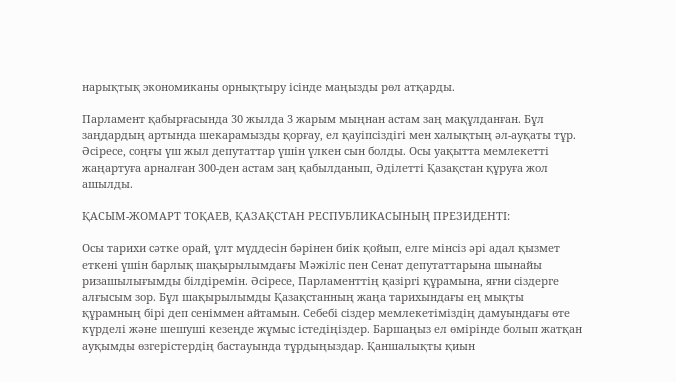нарықтық экономиканы орнықтыру ісінде маңызды рөл атқарды.

Парламент қабырғасында 30 жылда 3 жарым мыңнан астам заң мақұлданған. Бұл заңдардың артында шекарамызды қорғау, ел қауіпсіздігі мен халықтың әл-ауқаты тұр. Әсіресе, соңғы үш жыл депутаттар үшін үлкен сын болды. Осы уақытта мемлекетті жаңартуға арналған 300-ден астам заң қабылданып, Әділетті Қазақстан құруға жол ашылды.

ҚАСЫМ-ЖОМАРТ ТОҚАЕВ, ҚАЗАҚСТАН РЕСПУБЛИКАСЫНЫҢ ПРЕЗИДЕНТІ:

Осы тарихи сәтке орай, ұлт мүддесін бәрінен биік қойып, елге мінсіз әрі адал қызмет еткені үшін барлық шақырылымдағы Мәжіліс пен Сенат депутаттарына шынайы ризашылығымды білдіремін. Әсіресе, Парламенттің қазіргі құрамына, яғни сіздерге алғысым зор. Бұл шақырылымды Қазақстанның жаңа тарихындағы ең мықты құрамның бірі деп сеніммен айтамын. Себебі сіздер мемлекетіміздің дамуындағы өте күрделі және шешуші кезеңде жұмыс істедіңіздер. Баршаңыз ел өмірінде болып жатқан ауқымды өзгерістердің бастауында тұрдыңыздар. Қаншалықты қиын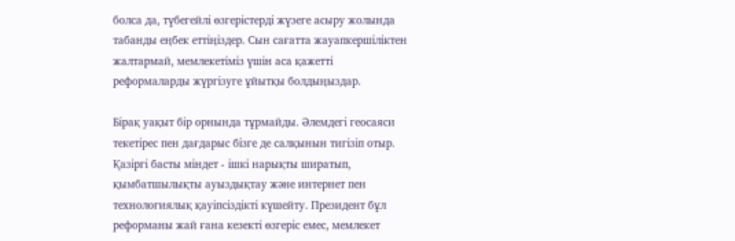болса да, түбегейлі өзгерістерді жүзеге асыру жолында табанды еңбек еттіңіздер. Сын сағатта жауапкершіліктен жалтармай, мемлекетіміз үшін аса қажетті реформаларды жүргізуге ұйытқы болдыңыздар.

Бірақ уақыт бір орнында тұрмайды. Әлемдегі геосаяси текетірес пен дағдарыс бізге де салқынын тигізіп отыр. Қазіргі басты міндет - ішкі нарықты ширатып, қымбатшылықты ауыздықтау және интернет пен технологиялық қауіпсіздікті күшейту. Президент бұл реформаны жай ғана кезекті өзгеріс емес, мемлекет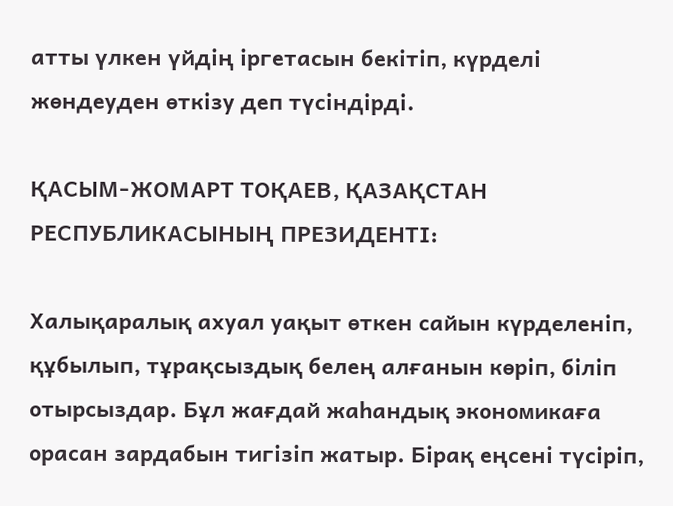атты үлкен үйдің іргетасын бекітіп, күрделі жөндеуден өткізу деп түсіндірді.

ҚАСЫМ-ЖОМАРТ ТОҚАЕВ, ҚАЗАҚСТАН РЕСПУБЛИКАСЫНЫҢ ПРЕЗИДЕНТІ:

Халықаралық ахуал уақыт өткен сайын күрделеніп, құбылып, тұрақсыздық белең алғанын көріп, біліп отырсыздар. Бұл жағдай жаһандық экономикаға орасан зардабын тигізіп жатыр. Бірақ еңсені түсіріп,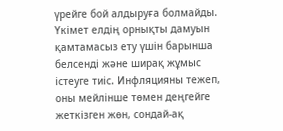үрейге бой алдыруға болмайды. Үкімет елдің орнықты дамуын қамтамасыз ету үшін барынша белсенді және ширақ жұмыс істеуге тиіс. Инфляцияны тежеп, оны мейлінше төмен деңгейге жеткізген жөн, сондай-ақ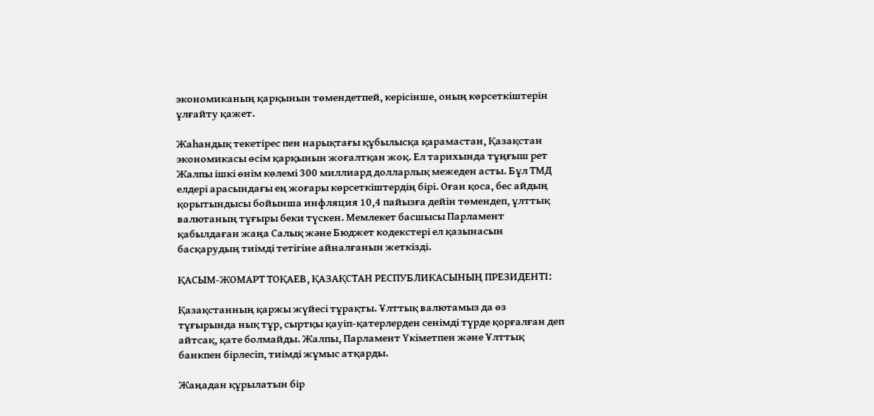экономиканың қарқынын төмендетпей, керісінше, оның көрсеткіштерін ұлғайту қажет.

Жаһандық текетірес пен нарықтағы құбылысқа қарамастан, Қазақстан экономикасы өсім қарқынын жоғалтқан жоқ. Ел тарихында тұңғыш рет Жалпы ішкі өнім көлемі 300 миллиард долларлық межеден асты. Бұл ТМД елдері арасындағы ең жоғары көрсеткіштердің бірі. Оған қоса, бес айдың қорытындысы бойынша инфляция 10,4 пайызға дейін төмендеп, ұлттық валютаның тұғыры беки түскен. Мемлекет басшысы Парламент қабылдаған жаңа Салық және Бюджет кодекстері ел қазынасын басқарудың тиімді тетігіне айналғанын жеткізді.

ҚАСЫМ-ЖОМАРТ ТОҚАЕВ, ҚАЗАҚСТАН РЕСПУБЛИКАСЫНЫҢ ПРЕЗИДЕНТІ:

Қазақстанның қаржы жүйесі тұрақты. Ұлттық валютамыз да өз тұғырында нық тұр, сыртқы қауіп-қатерлерден сенімді түрде қорғалған деп айтсақ, қате болмайды. Жалпы, Парламент Үкіметпен және Ұлттық банкпен бірлесіп, тиімді жұмыс атқарды.

Жаңадан құрылатын бір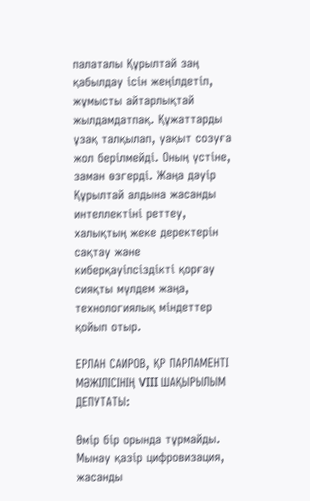палаталы Құрылтай заң қабылдау ісін жеңілдетіп, жұмысты айтарлықтай жылдамдатпақ. Құжаттарды ұзақ талқылап, уақыт созуға жол берілмейді. Оның үстіне, заман өзгерді. Жаңа дәуір Құрылтай алдына жасанды интеллектіні реттеу, халықтың жеке деректерін сақтау және киберқауіпсіздікті қорғау сияқты мүлдем жаңа, технологиялық міндеттер қойып отыр.

ЕРЛАН САИРОВ, ҚР ПАРЛАМЕНТІ МӘЖІЛІСІНІҢ VIII ШАҚЫРЫЛЫМ ДЕПУТАТЫ:

Өмір бір орында тұрмайды. Мынау қазір цифровизация, жасанды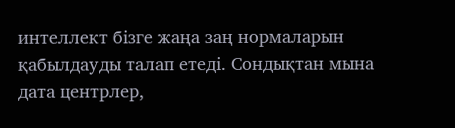интеллект бізге жаңа заң нормаларын қабылдауды талап етеді. Сондықтан мына дата центрлер,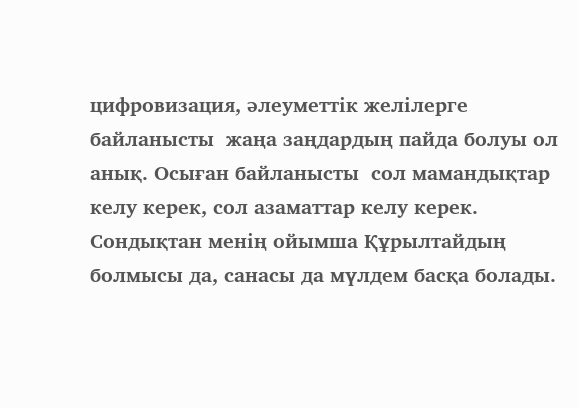цифровизация, әлеуметтік желілерге байланысты  жаңа заңдардың пайда болуы ол анық. Осыған байланысты  сол мамандықтар келу керек, сол азаматтар келу керек. Сондықтан менің ойымша Құрылтайдың болмысы да, санасы да мүлдем басқа болады.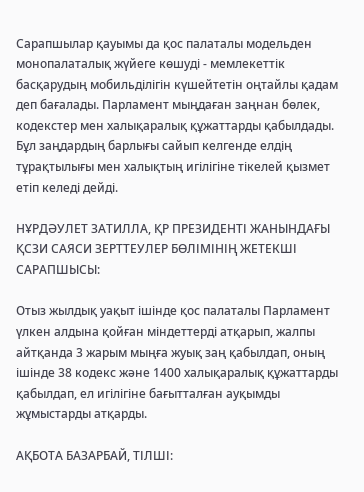Сарапшылар қауымы да қос палаталы модельден монопалаталық жүйеге көшуді - мемлекеттік басқарудың мобильділігін күшейтетін оңтайлы қадам деп бағалады. Парламент мыңдаған заңнан бөлек, кодекстер мен халықаралық құжаттарды қабылдады. Бұл заңдардың барлығы сайып келгенде елдің тұрақтылығы мен халықтың игілігіне тікелей қызмет етіп келеді дейді.

НҰРДӘУЛЕТ ЗАТИЛЛА, ҚР ПРЕЗИДЕНТІ ЖАНЫНДАҒЫ ҚСЗИ САЯСИ ЗЕРТТЕУЛЕР БӨЛІМІНІҢ ЖЕТЕКШІ САРАПШЫСЫ:

Отыз жылдық уақыт ішінде қос палаталы Парламент үлкен алдына қойған міндеттерді атқарып, жалпы айтқанда 3 жарым мыңға жуық заң қабылдап, оның ішінде 38 кодекс және 1400 халықаралық құжаттарды қабылдап, ел игілігіне бағытталған ауқымды жұмыстарды атқарды.

АҚБОТА БАЗАРБАЙ, ТІЛШІ: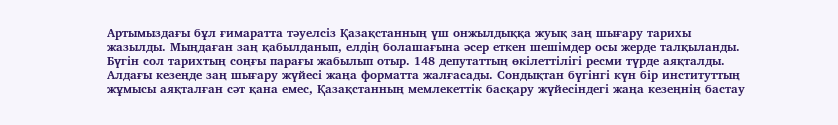Артымыздағы бұл ғимаратта тәуелсіз Қазақстанның үш онжылдыққа жуық заң шығару тарихы жазылды. Мыңдаған заң қабылданып, елдің болашағына әсер еткен шешімдер осы жерде талқыланды. Бүгін сол тарихтың соңғы парағы жабылып отыр. 148 депутаттың өкілеттілігі ресми түрде аяқталды. Алдағы кезеңде заң шығару жүйесі жаңа форматта жалғасады. Сондықтан бүгінгі күн бір институттың жұмысы аяқталған сәт қана емес, Қазақстанның мемлекеттік басқару жүйесіндегі жаңа кезеңнің бастау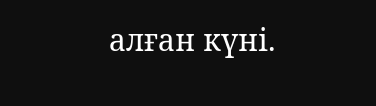алған күні.